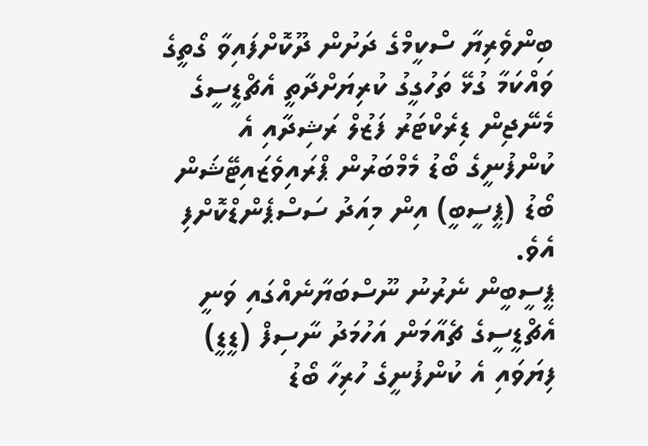ބިންވެރިޔާ ސްކީމްގެ ދަށުން ދޫކޮށްފައިވާ ގޯތީގެ ވައްކަމާ ގުޅޭ ތަހުގީގު ކުރިޔަށްދާތީ އެޗްޑީސީގެ މެނޭޖިން ޑިރެކްޓަރު ފަޒުލް ރަޝިދާއި އެ ކުންފުނީގެ ބޯޑު މެމްބަރުން ޕްރައިވެޒައިޓޭޝަން ބޯޑު (ޕީސީބީ) އިން މިއަދު ސަސްޕެންޑްކޮށްފި އެވެ.
ޕީސީބީން ނެރުނު ނޫސްބަޔާނެއްގައި ވަނީ އެޗްޑީސީގެ ޗެއާމަން އަހުމަދު ނާސިފް (ޑީޑީ) ފިޔަވައި އެ ކުންފުނީގެ ހުރިހާ ބޯޑު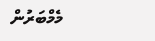މެމްބަރުން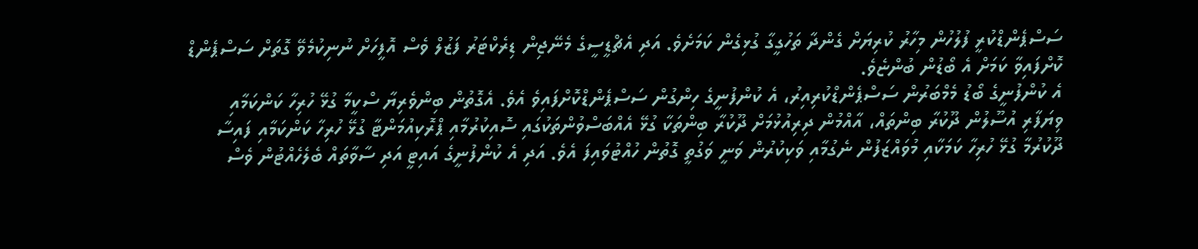ސަސްޕެންޑްކުރީ ފުލުހުން މިހާރު ކުރިޔަށް ގެންދާ ތަހުގީގާ ގުޅިގެން ކަމަށެވެ. އަދި އެޗްޑީސީގެ މެނޭޖިން ޑިރެކްޓަރު ފަޒުލް ވެސް އޮފީހަށް ނުނިކުމެވޭ ގޮތަށް ސަސްޕެންޑް ކޮށްފައިވާ ކަމަށް އެ ބޯޑުން ބުންޏެވެ.
އެ ކުންފުނީގެ ބޯޑު މެމްބަރުން ސަސްޕެންޑްކުރިއިރު، އެ ކުންފުނީގެ ހިންގުން ސަސްޕެންޑްކޮށްފައިވެ އެވެ. އެގޮތުން ބިންވެރިޔާ ސްކީމާ ގުޅޭ ހުރިހާ ކަންކަމާއި ވިޔަފާރި އުސޫލުން ދޫކުރާ ބިންތައް، އާއްމުން ދިރިއުޅުމަށް ދޫކުރާ ބިންތަކާ ގުޅޭ އެއްބަސްވުންތަކުގައި ސޮއިކުރުމާއި ޕްރޮކިއުމަންޓާ ގުޅޭ ހުރިހާ ކަންކަމާއި ފައިސާ ދޫކުރުމާ ގުޅޭ ހުރިހާ ކަމަކާއި މުވައްޒަފުން ނެގުމާއި ވަކިކުރުން ވަނީ ވަގުތީ ގޮތުން ހުއްޓުވައިފަ އެވެ. އަދި އެ ކުންފުނީގެ އައިޓީ އަދި ސާވާތައް ބެލެހެއްޓުން ވެސް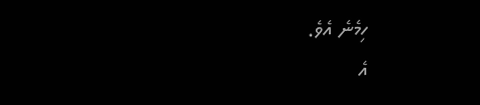ހިމެނެ އެވެ.
އެ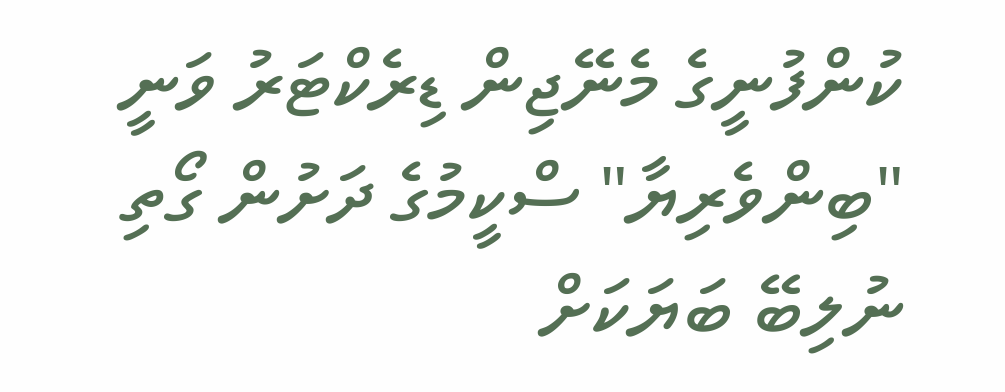ކުންފުނީގެ މެނޭޖިން ޑިރެކްޓަރު ވަނީ "ބިންވެރިޔާ" ސްކީމުގެ ދަށުން ގޯތި ނުލިބޭ ބަޔަކަށް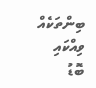ބިންތަކެއް ވިއްކައި ބޮޑު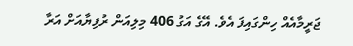ޖަރީމާއެއް ހިންގައިފަ އެވެ. އޭގެ އަގު 406 މިލިއަން ރުފިޔާއަށް އަރާ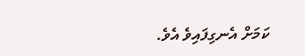ކަމަށް އެނގިފައިވެ އެވެ.